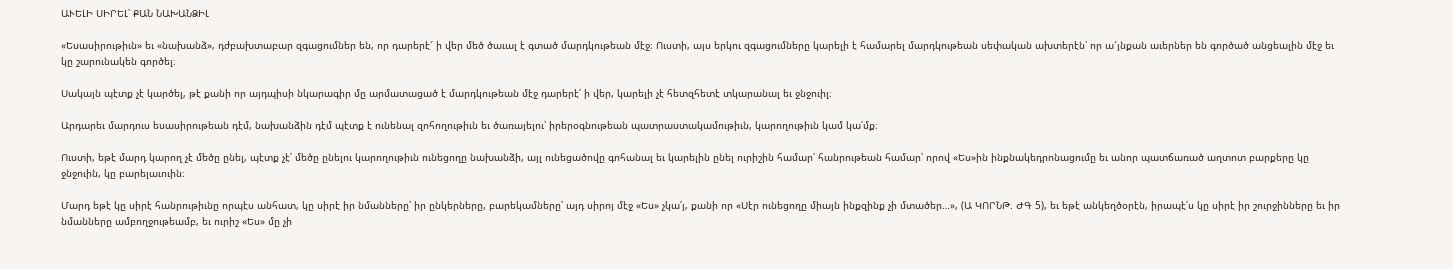ԱՒԵԼԻ ՍԻՐԵԼ՝ ՔԱՆ ՆԱԽԱՆՁԻԼ

«Եսասիրութիւն» եւ «նախանձ», դժբախտաբար զգացումներ են, որ դարերէ՜ ի վեր մեծ ծաւալ է գտած մարդկութեան մէջ։ Ուստի, այս երկու զգացումները կարելի է համարել մարդկութեան սեփական ախտերէն՝ որ ա՜յնքան աւերներ են գործած անցեալին մէջ եւ կը շարունակեն գործել։

Սակայն պէտք չէ կարծել, թէ քանի որ այդպիսի նկարագիր մը արմատացած է մարդկութեան մէջ դարերէ՛ ի վեր, կարելի չէ հետզհետէ տկարանալ եւ ջնջուիլ։

Արդարեւ մարդուս եսասիրութեան դէմ, նախանձին դէմ պէտք է ունենալ զոհողութիւն եւ ծառայելու՝ իրերօգնութեան պատրաստակամութիւն, կարողութիւն կամ կա՛մք։

Ուստի, եթէ մարդ կարող չէ մեծը ընել, պէտք չէ՛ մեծը ընելու կարողութիւն ունեցողը նախանձի, այլ ունեցածովը գոհանալ եւ կարելին ընել ուրիշին համար՝ հանրութեան համար՝ որով «Ես»ին ինքնակեդրոնացումը եւ անոր պատճառած աղտոտ բարքերը կը ջնջուին, կը բարելաւուին։

Մարդ եթէ կը սիրէ հանրութիւնը որպէս անհատ, կը սիրէ իր նմանները՝ իր ընկերները, բարեկամները՝ այդ սիրոյ մէջ «Ես» չկա՛յ, քանի որ «Սէր ունեցողը միայն ինքզինք չի մտածեր…», (Ա ԿՈՐՆԹ. ԺԳ 5), եւ եթէ անկեղծօրէն, իրապէ՛ս կը սիրէ իր շուրջինները եւ իր նմանները ամբողջութեամբ, եւ ուրիշ «Ես» մը չի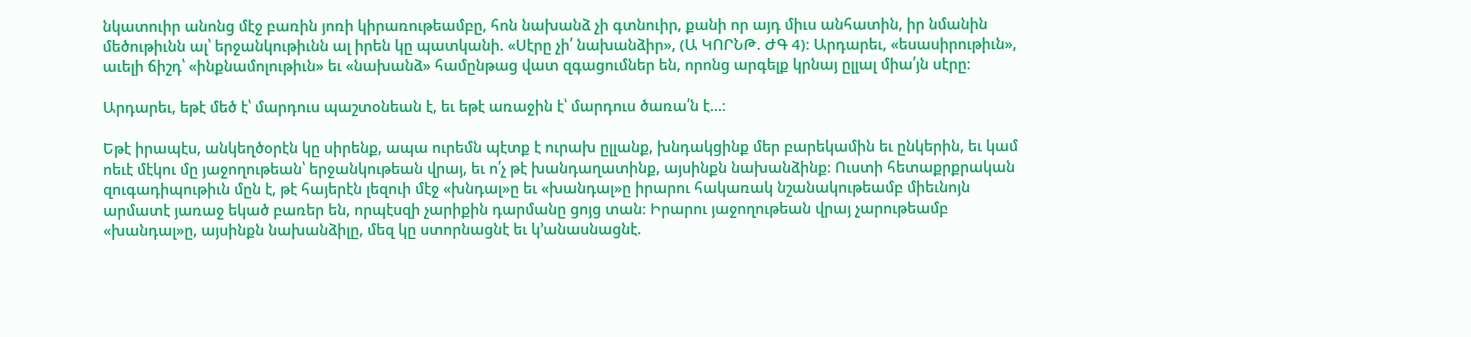նկատուիր անոնց մէջ բառին յոռի կիրառութեամբը, հոն նախանձ չի գտնուիր, քանի որ այդ միւս անհատին, իր նմանին մեծութիւնն ալ՝ երջանկութիւնն ալ իրեն կը պատկանի. «Սէրը չի՛ նախանձիր», (Ա ԿՈՐՆԹ. ԺԳ 4)։ Արդարեւ, «եսասիրութիւն», աւելի ճիշդ՝ «ինքնամոլութիւն» եւ «նախանձ» համընթաց վատ զգացումներ են, որոնց արգելք կրնայ ըլլալ միա՛յն սէրը։

Արդարեւ, եթէ մեծ է՝ մարդուս պաշտօնեան է, եւ եթէ առաջին է՝ մարդուս ծառա՛ն է…։

Եթէ իրապէս, անկեղծօրէն կը սիրենք, ապա ուրեմն պէտք է ուրախ ըլլանք, խնդակցինք մեր բարեկամին եւ ընկերին, եւ կամ ոեւէ մէկու մը յաջողութեան՝ երջանկութեան վրայ, եւ ո՛չ թէ խանդաղատինք, այսինքն նախանձինք։ Ուստի հետաքրքրական զուգադիպութիւն մըն է, թէ հայերէն լեզուի մէջ «խնդալ»ը եւ «խանդալ»ը իրարու հակառակ նշանակութեամբ միեւնոյն արմատէ յառաջ եկած բառեր են, որպէսզի չարիքին դարմանը ցոյց տան։ Իրարու յաջողութեան վրայ չարութեամբ «խանդալ»ը, այսինքն նախանձիլը, մեզ կը ստորնացնէ եւ կ՚անասնացնէ.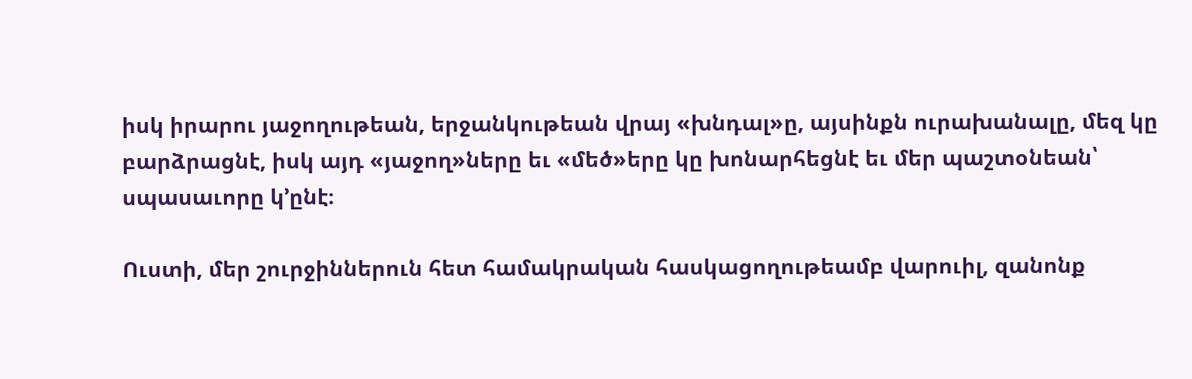իսկ իրարու յաջողութեան, երջանկութեան վրայ «խնդալ»ը, այսինքն ուրախանալը, մեզ կը բարձրացնէ, իսկ այդ «յաջող»ները եւ «մեծ»երը կը խոնարհեցնէ եւ մեր պաշտօնեան՝ սպասաւորը կ՚ընէ։

Ուստի, մեր շուրջիններուն հետ համակրական հասկացողութեամբ վարուիլ, զանոնք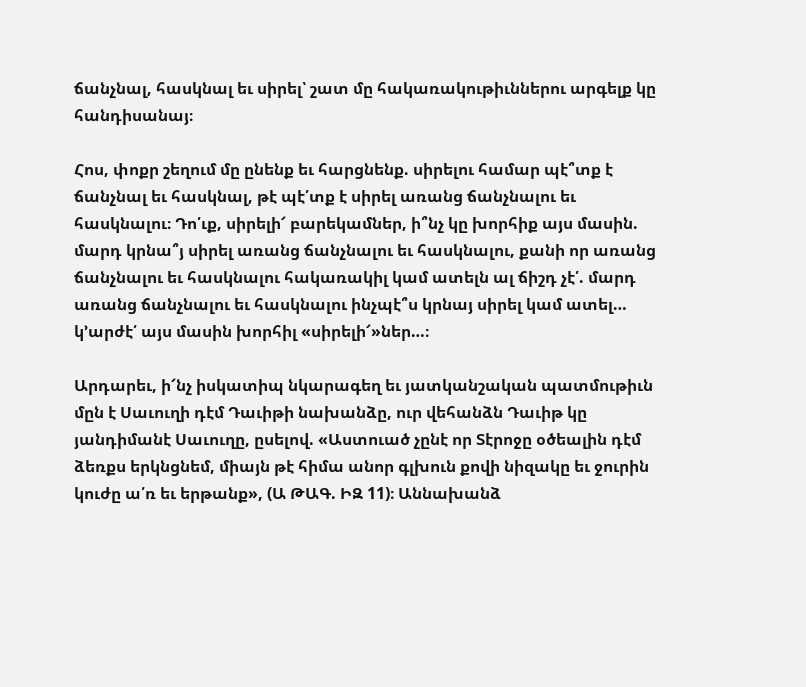ճանչնալ, հասկնալ եւ սիրել՝ շատ մը հակառակութիւններու արգելք կը հանդիսանայ։

Հոս, փոքր շեղում մը ընենք եւ հարցնենք. սիրելու համար պէ՞տք է ճանչնալ եւ հասկնալ, թէ պէ՛տք է սիրել առանց ճանչնալու եւ հասկնալու։ Դո՛ւք, սիրելի՜ բարեկամներ, ի՞նչ կը խորհիք այս մասին. մարդ կրնա՞յ սիրել առանց ճանչնալու եւ հասկնալու, քանի որ առանց ճանչնալու եւ հասկնալու հակառակիլ կամ ատելն ալ ճիշդ չէ՛. մարդ առանց ճանչնալու եւ հասկնալու ինչպէ՞ս կրնայ սիրել կամ ատել… կ՚արժէ՛ այս մասին խորհիլ «սիրելի՜»ներ…։

Արդարեւ, ի՜նչ իսկատիպ նկարագեղ եւ յատկանշական պատմութիւն մըն է Սաւուղի դէմ Դաւիթի նախանձը, ուր վեհանձն Դաւիթ կը յանդիմանէ Սաւուղը, ըսելով. «Աստուած չընէ որ Տէրոջը օծեալին դէմ ձեռքս երկնցնեմ, միայն թէ հիմա անոր գլխուն քովի նիզակը եւ ջուրին կուժը ա՛ռ եւ երթանք», (Ա ԹԱԳ. ԻԶ 11)։ Աննախանձ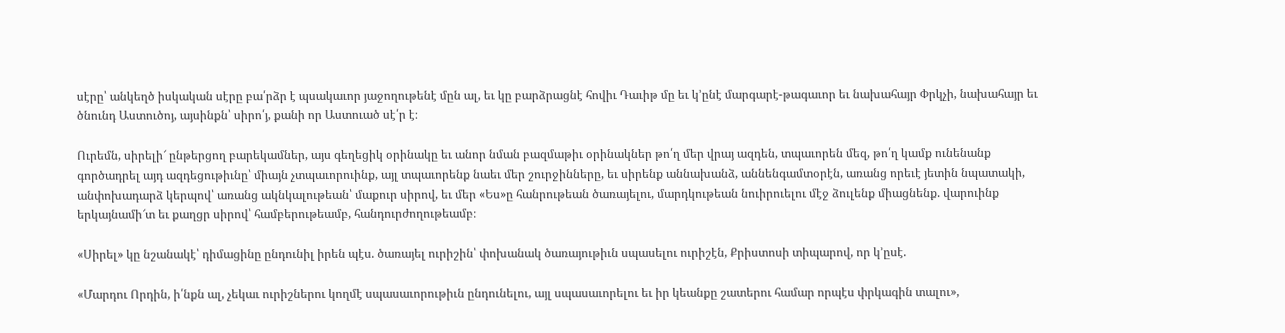սէրը՝ անկեղծ իսկական սէրը բա՛րձր է պսակաւոր յաջողութենէ մըն ալ, եւ կը բարձրացնէ հովիւ Դաւիթ մը եւ կ՚ընէ մարգարէ-թագաւոր եւ նախահայր Փրկչի, նախահայր եւ ծնունդ Աստուծոյ, այսինքն՝ սիրո՛յ, քանի որ Աստուած սէ՛ր է։

Ուրեմն, սիրելի՜ ընթերցող բարեկամներ, այս գեղեցիկ օրինակը եւ անոր նման բազմաթիւ օրինակներ թո՛ղ մեր վրայ ազդեն, տպաւորեն մեզ, թո՛ղ կամք ունենանք գործադրել այդ ազդեցութիւնը՝ միայն չտպաւորուինք, այլ տպաւորենք նաեւ մեր շուրջինները, եւ սիրենք աննախանձ, աննենգամտօրէն, առանց որեւէ յետին նպատակի, անփոխադարձ կերպով՝ առանց ակնկալութեան՝ մաքուր սիրով, եւ մեր «Ես»ը հանրութեան ծառայելու, մարդկութեան նուիրուելու մէջ ձուլենք միացնենք. վարուինք երկայնամի՜տ եւ քաղցր սիրով՝ համբերութեամբ, հանդուրժողութեամբ։

«Սիրել» կը նշանակէ՝ դիմացինը ընդունիլ իրեն պէս. ծառայել ուրիշին՝ փոխանակ ծառայութիւն սպասելու ուրիշէն, Քրիստոսի տիպարով, որ կ՚ըսէ.

«Մարդու Որդին, ի՛նքն ալ, չեկաւ ուրիշներու կողմէ սպասաւորութիւն ընդունելու, այլ սպասաւորելու եւ իր կեանքը շատերու համար որպէս փրկագին տալու»,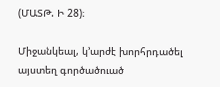(ՄԱՏԹ. Ի 28)։

Միջանկեալ, կ՚արժէ խորհրդածել այստեղ գործածուած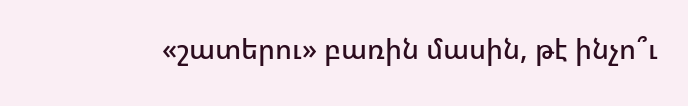«շատերու» բառին մասին, թէ ինչո՞ւ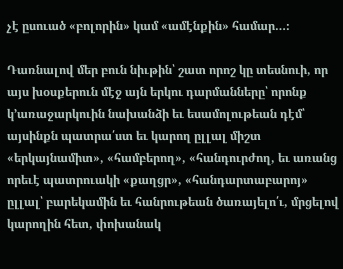չէ ըսուած «բոլորին» կամ «ամէնքին» համար…։

Դառնալով մեր բուն նիւթին՝ շատ որոշ կը տեսնուի, որ այս խօսքերուն մէջ այն երկու դարմանները՝ որոնք կ՚առաջարկուին նախանձի եւ եսամոլութեան դէմ՝ այսինքն պատրա՛ստ եւ կարող ըլլալ միշտ «երկայնամիտ», «համբերող», «հանդուրժող, եւ առանց որեւէ պատրուակի «քաղցր», «հանդարտաբարոյ» ըլլալ՝ բարեկամին եւ հանրութեան ծառայելո՛ւ, մրցելով կարողին հետ, փոխանակ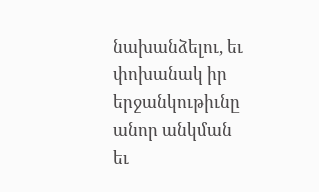նախանձելու, եւ փոխանակ իր երջանկութիւնը անոր անկման եւ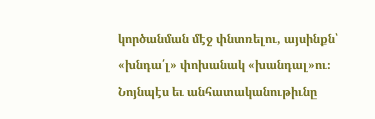կործանման մէջ փնտռելու, այսինքն՝ «խնդա՛լ» փոխանակ «խանդալ»ու։ Նոյնպէս եւ անհատականութիւնը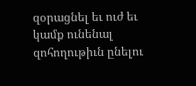զօրացնել եւ ուժ եւ կամք ունենալ զոհողութիւն ընելու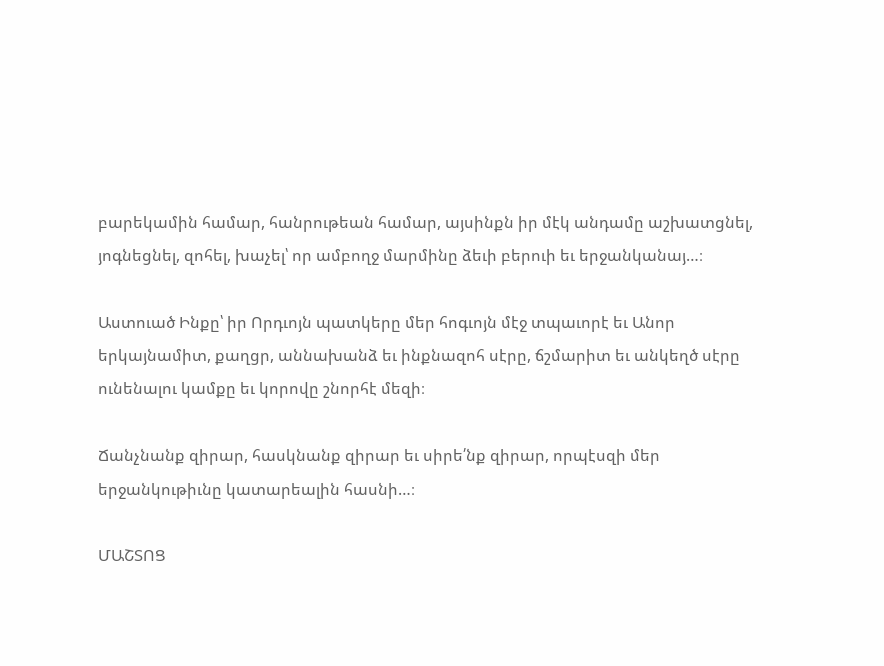բարեկամին համար, հանրութեան համար, այսինքն իր մէկ անդամը աշխատցնել, յոգնեցնել, զոհել, խաչել՝ որ ամբողջ մարմինը ձեւի բերուի եւ երջանկանայ…։

Աստուած Ինքը՝ իր Որդւոյն պատկերը մեր հոգւոյն մէջ տպաւորէ եւ Անոր երկայնամիտ, քաղցր, աննախանձ եւ ինքնազոհ սէրը, ճշմարիտ եւ անկեղծ սէրը ունենալու կամքը եւ կորովը շնորհէ մեզի։

Ճանչնանք զիրար, հասկնանք զիրար եւ սիրե՛նք զիրար, որպէսզի մեր երջանկութիւնը կատարեալին հասնի…։

ՄԱՇՏՈՑ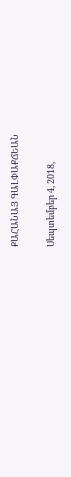ՔԱՀԱՆԱՅ ԳԱԼՓԱՔՃԵԱՆ

Սեպտեմբեր 4, 2018,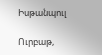Իսթանպուլ

Ուրբաթ,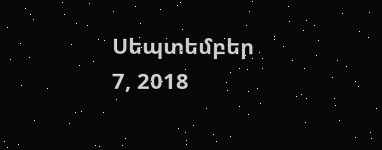Սեպտեմբեր 7, 2018